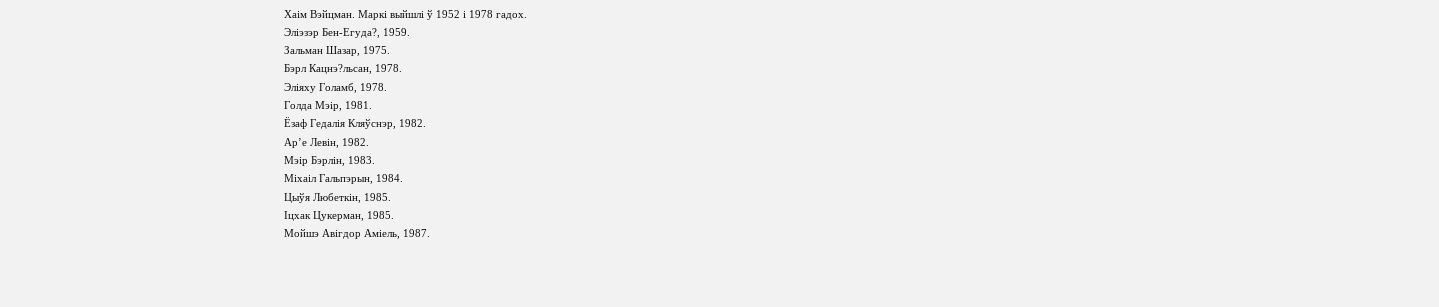Хаім Вэйцман. Маркі выйшлі ў 1952 і 1978 гадох.
Эліэзэр Бен-Егуда?, 1959.
Зальман Шазар, 1975.
Бэрл Кацнэ?льсан, 1978.
Эліяху Голамб, 1978.
Голда Мэір, 1981.
Ёзаф Гедалія Кляўснэр, 1982.
Ар’е Левін, 1982.
Мэір Бэрлін, 1983.
Міхаіл Гальпэрын, 1984.
Цыўя Любеткін, 1985.
Іцхак Цукерман, 1985.
Мойшэ Авігдор Аміель, 1987.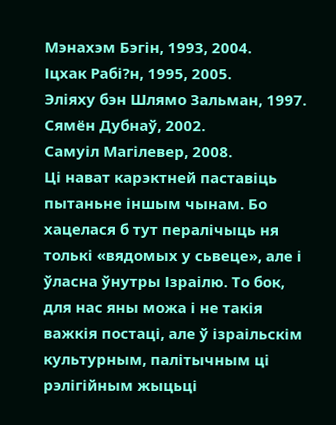Мэнахэм Бэгін, 1993, 2004.
Іцхак Рабі?н, 1995, 2005.
Эліяху бэн Шлямо Зальман, 1997.
Сямён Дубнаў, 2002.
Самуіл Магілевер, 2008.
Ці нават карэктней паставіць пытаньне іншым чынам. Бо хацелася б тут пералічыць ня толькі «вядомых у сьвеце», але і ўласна ўнутры Ізраілю. То бок, для нас яны можа і не такія важкія постаці, але ў ізраільскім культурным, палітычным ці рэлігійным жыцьці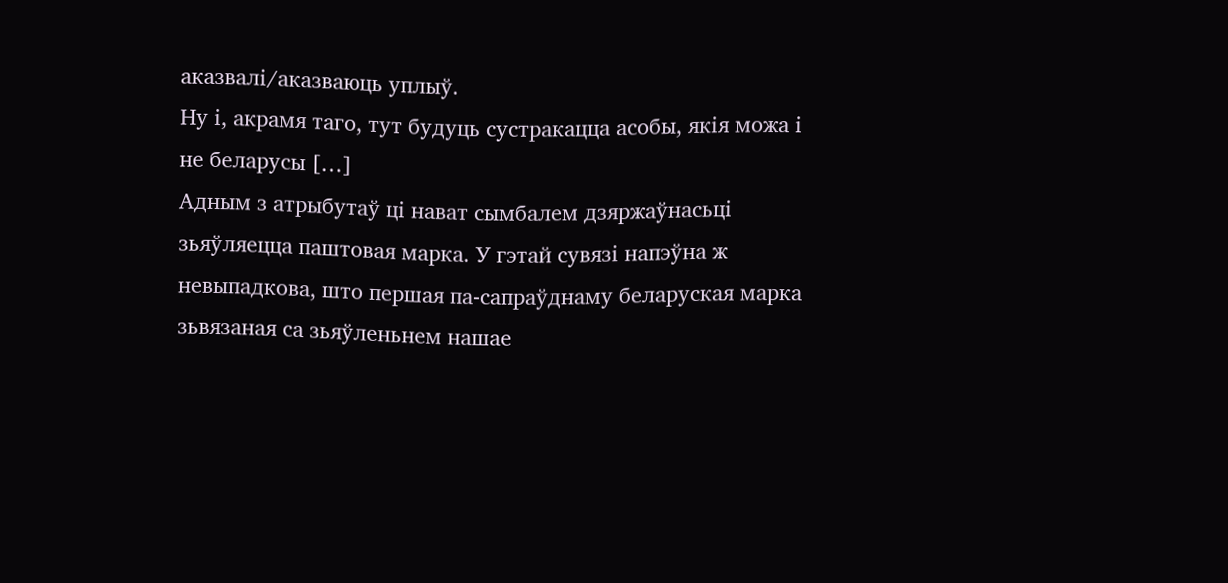аказвалі/аказваюць уплыў.
Ну і, акрамя таго, тут будуць сустракацца асобы, якія можа і не беларусы […]
Адным з атрыбутаў ці нават сымбалем дзяржаўнасьці зьяўляецца паштовая марка. У гэтай сувязі напэўна ж невыпадкова, што першая па-сапраўднаму беларуская марка зьвязаная са зьяўленьнем нашае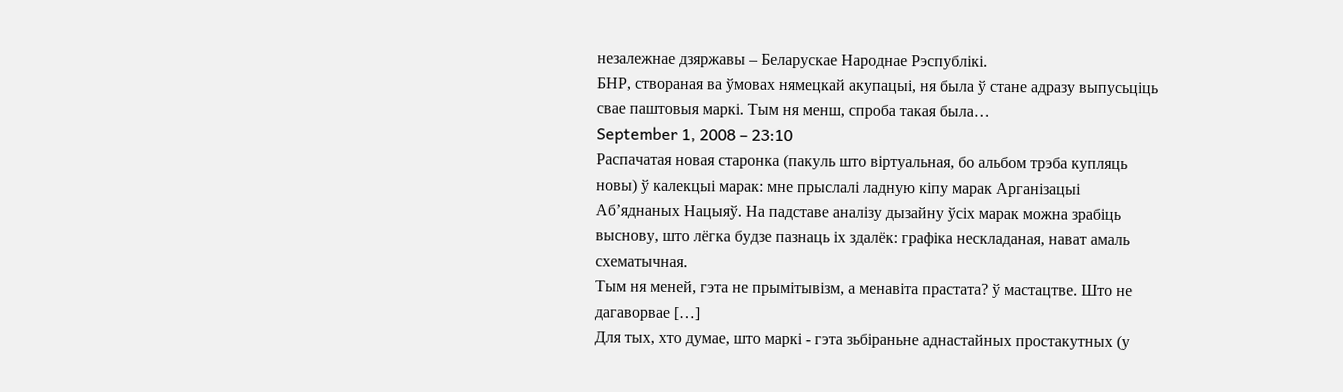незалежнае дзяржавы – Беларускае Народнае Рэспублікі.
БНР, створаная ва ўмовах нямецкай акупацыі, ня была ў стане адразу выпусьціць свае паштовыя маркі. Тым ня менш, спроба такая была…
September 1, 2008 – 23:10
Распачатая новая старонка (пакуль што віртуальная, бо альбом трэба купляць новы) ў калекцыі марак: мне прыслалі ладную кіпу марак Арганізацыі Аб’яднаных Нацыяў. На падставе аналізу дызайну ўсіх марак можна зрабіць выснову, што лёгка будзе пазнаць іх здалёк: графіка нескладаная, нават амаль схематычная.
Тым ня меней, гэта не прымітывізм, а менавіта прастата? ў мастацтве. Што не дагаворвае […]
Для тых, хто думае, што маркі - гэта зьбіраньне аднастайных простакутных (у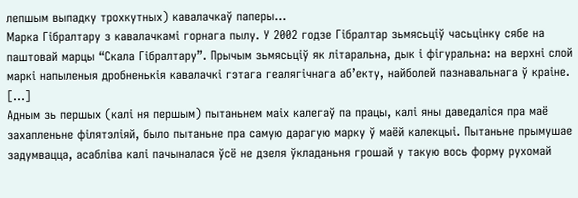лепшым выпадку трохкутных) кавалачкаў паперы…
Марка Гібралтару з кавалачкамі горнага пылу. У 2002 годзе Гібралтар зьмясьціў часьцінку сябе на паштовай марцы “Скала Гібралтару”. Прычым зьмясьціў як літаральна, дык і фігуральна: на верхні слой маркі напыленыя дробненькія кавалачкі гэтага геалягічнага аб’екту, найболей пазнавальнага ў краіне. […]
Адным зь першых (калі ня першым) пытаньнем маіх калегаў па працы, калі яны даведаліся пра маё захапленьне філятэліяй, было пытаньне пра самую дарагую марку ў маёй калекцыі. Пытаньне прымушае задумвацца, асабліва калі пачыналася ўсё не дзеля ўкладаньня грошай у такую вось форму рухомай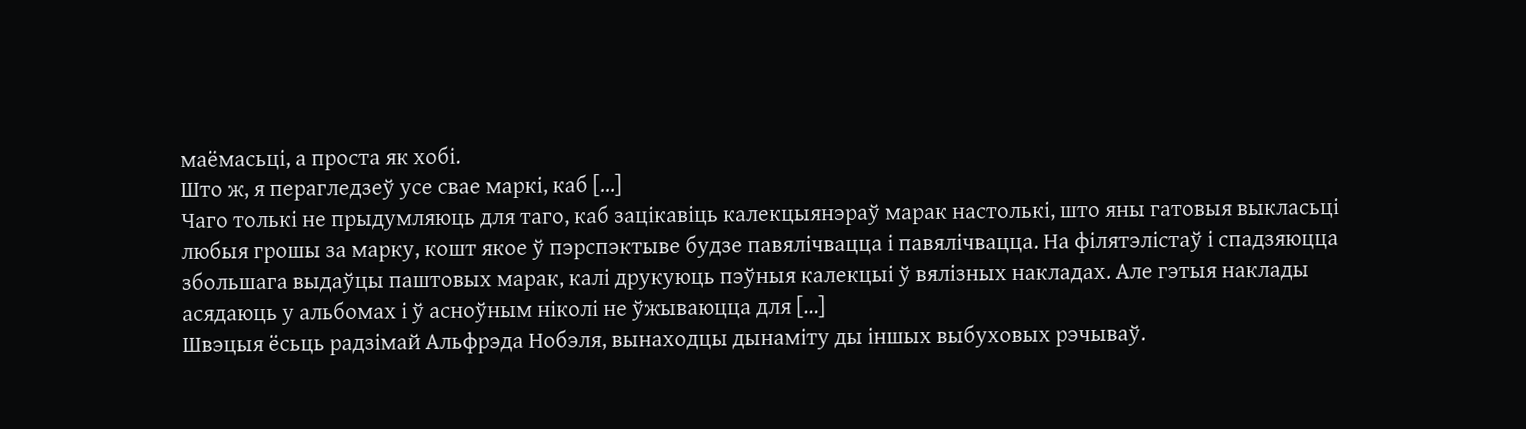маёмасьці, а проста як хобі.
Што ж, я перагледзеў усе свае маркі, каб […]
Чаго толькі не прыдумляюць для таго, каб зацікавіць калекцыянэраў марак настолькі, што яны гатовыя выкласьці любыя грошы за марку, кошт якое ў пэрспэктыве будзе павялічвацца і павялічвацца. На філятэлістаў і спадзяюцца збольшага выдаўцы паштовых марак, калі друкуюць пэўныя калекцыі ў вялізных накладах. Але гэтыя наклады асядаюць у альбомах і ў асноўным ніколі не ўжываюцца для […]
Швэцыя ёсьць радзімай Альфрэда Нобэля, вынаходцы дынаміту ды іншых выбуховых рэчываў.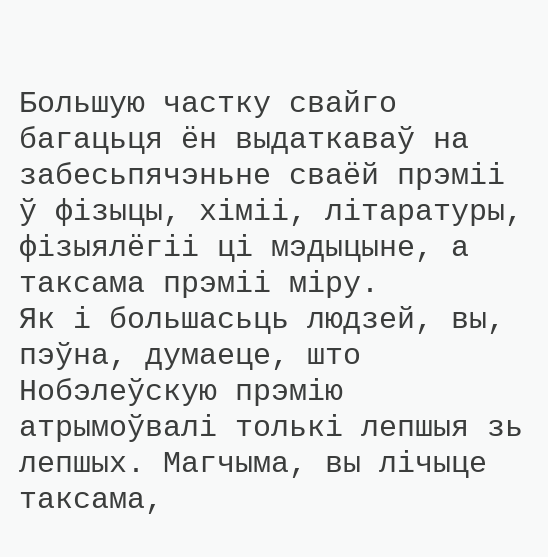Большую частку свайго багацьця ён выдаткаваў на забесьпячэньне сваёй прэміі ў фізыцы, хіміі, літаратуры, фізыялёгіі ці мэдыцыне, а таксама прэміі міру.
Як і большасьць людзей, вы, пэўна, думаеце, што Нобэлеўскую прэмію атрымоўвалі толькі лепшыя зь лепшых. Магчыма, вы лічыце таксама,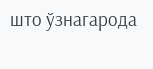што ўзнагарода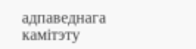адпаведнага камітэту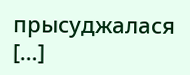прысуджалася […]